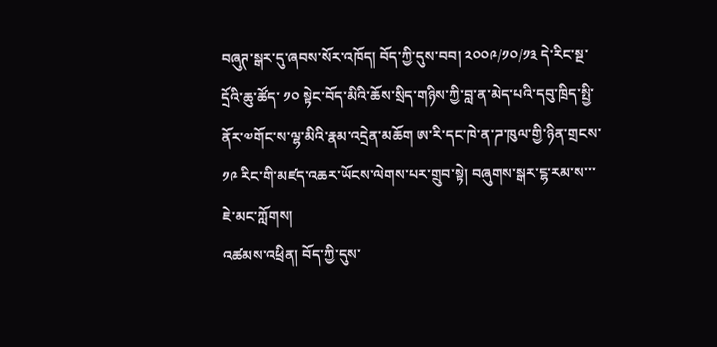བཞུཊ་སྒར་དུ་ཞབས་སོར་འཁོད། བོད་ཀྱི་དུས་བབ། ༢༠༠༩/༡༠/༡༣ དེ་རིང་སྔ་དྲོའི་ཆུ་ཚོད་ ༡༠ སྟེང་བོད་མིའི་ཆོས་སྲིད་གཉིས་ཀྱི་བླ་ན་མེད་པའི་དབུ་ཁྲིད་སྤྱི་ནོར་༧གོང་ས་ལྷ་མིའི་རྣམ་འདྲེན་མཆོག ཨ་རི་དང་ཁེ་ན་ཌ་ཁུལ་གྱི་ཉིན་གྲངས་ ༡༩ རིང་གི་མཛད་འཆར་ཡོངས་ལེགས་པར་གྲུབ་སྟེ། བཞུགས་སྒར་ངྷ་རམ་ས་་་ ཇེ་མང་ཀློགས།
འཚམས་འཕྲིན། བོད་ཀྱི་དུས་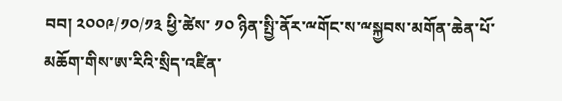བབ། ༢༠༠༩/༡༠/༡༣ ཕྱི་ཚེས་ ༡༠ ཉིན་སྤྱི་ནོར་ྋགོང་ས་ྋསྐྱབས་མགོན་ཆེན་པོ་མཆོག་གིས་ཨ་རིའི་སྲིད་འཛིན་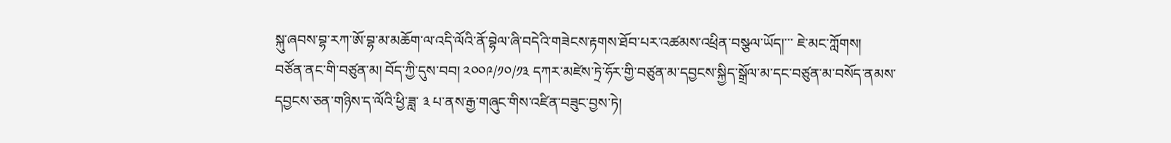སྐུ་ཞབས་བྷ་རཀ་ཨོ་བྷ་མ་མཆོག་ལ་འདི་ལོའི་ནོ་བྷེལ་ཞི་བདེའི་གཟེངས་རྟགས་ཐོབ་པར་འཚམས་འཕྲིན་བསྩལ་ཡོད།་་་ ཇེ་མང་ཀློགས།
བཙོན་ནང་གི་བཙུན་མ། བོད་ཀྱི་དུས་བབ། ༢༠༠༩/༡༠/༡༣ དཀར་མཛེས་ཏྲེ་ཧོར་གྱི་བཙུན་མ་དབྱངས་སྐྱིད་སྒྲོལ་མ་དང་བཙུན་མ་བསོད་ནམས་དབྱངས་ཅན་གཉིས་ད་ལོའི་ཕྱི་ཟླ་ ༣ པ་ནས་རྒྱ་གཞུང་གིས་འཛིན་བཟུང་བྱས་ཏེ།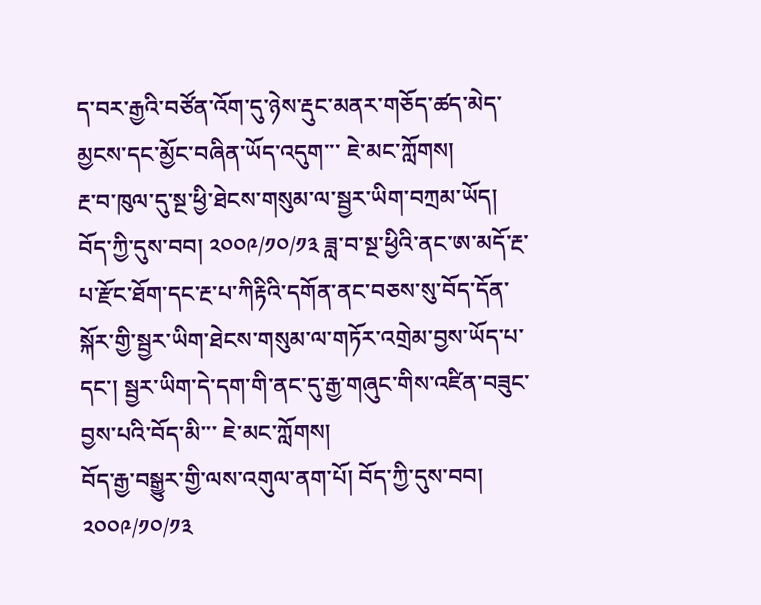ད་བར་རྒྱའི་བཙོན་འོག་དུ་ཉེས་རྡུང་མནར་གཅོད་ཚད་མེད་མྱངས་དང་མྱོང་བཞིན་ཡོད་འདུག་་་ ཇེ་མང་ཀློགས།
རྔ་བ་ཁུལ་དུ་སྔ་ཕྱི་ཐེངས་གསུམ་ལ་སྦྱར་ཡིག་བཀྲམ་ཡོད། བོད་ཀྱི་དུས་བབ། ༢༠༠༩/༡༠/༡༣ ཟླ་བ་སྔ་ཕྱིའི་ནང་ཨ་མདོ་རྔ་པ་རྫོང་ཐོག་དང་རྔ་པ་ཀིརྟིའི་དགོན་ནང་བཅས་སུ་བོད་དོན་སྐོར་གྱི་སྦྱར་ཡིག་ཐེངས་གསུམ་ལ་གཏོར་འགྲེམ་བྱས་ཡོད་པ་དང་། སྦྱར་ཡིག་དེ་དག་གི་ནང་དུ་རྒྱ་གཞུང་གིས་འཛིན་བཟུང་བྱས་པའི་བོད་མི་་་ ཇེ་མང་ཀློགས།
བོད་རྒྱ་བསྒྱུར་གྱི་ལས་འགུལ་ནག་པོ། བོད་ཀྱི་དུས་བབ། ༢༠༠༩/༡༠/༡༣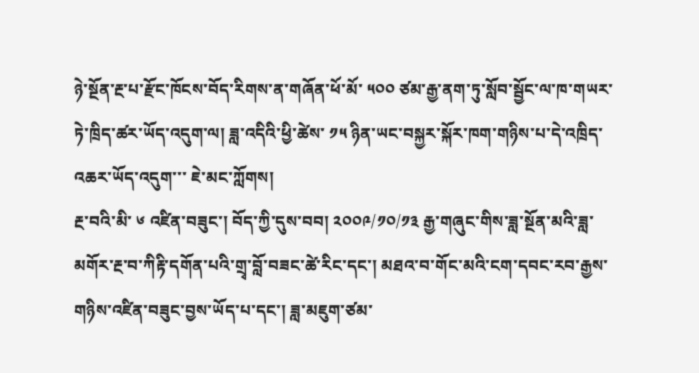ཉེ་སྔོན་རྔ་པ་རྫོང་ཁོངས་བོད་རིགས་ན་གཞོན་ཕོ་མོ་ ༥༠༠ ཙམ་རྒྱ་ནག་ཏུ་སློབ་སྦྱོང་ལ་ཁ་གཡར་ཏེ་ཁྲིད་ཚར་ཡོད་འདུག་ལ། ཟླ་འདིའི་ཕྱི་ཚེས་ ༡༥ ཉིན་ཡང་བསྐྱར་སྐོར་ཁག་གཉིས་པ་དེ་འཁྲིད་འཆར་ཡོད་འདུག་་་ ཇེ་མང་ཀློགས།
རྔ་བའི་མི་ ༦ འཛིན་བཟུང་། བོད་ཀྱི་དུས་བབ། ༢༠༠༩/༡༠/༡༣ རྒྱ་གཞུང་གིས་ཟླ་སྔོན་མའི་ཟླ་མགོར་རྔ་བ་ཀིརྟི་དགོན་པའི་གྲྭ་བློ་བཟང་ཚེ་རིང་དང་། མཐའ་བ་གོང་མའི་ངག་དབང་རབ་རྒྱས་གཉིས་འཛིན་བཟུང་བྱས་ཡོད་པ་དང་། ཟླ་མཇུག་ཙམ་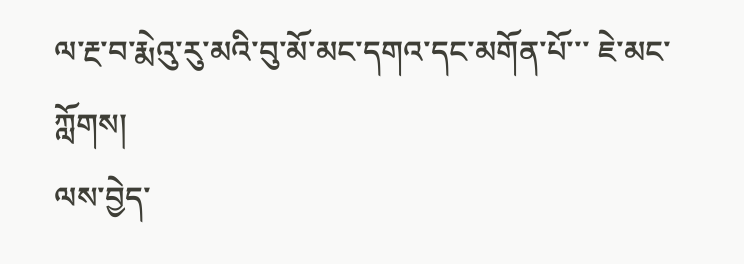ལ་རྔ་བ་རྨེའུ་རུ་མའི་བུ་མོ་མང་དགའ་དང་མགོན་པོ་་་ ཇེ་མང་ཀློགས།
ལས་བྱེད་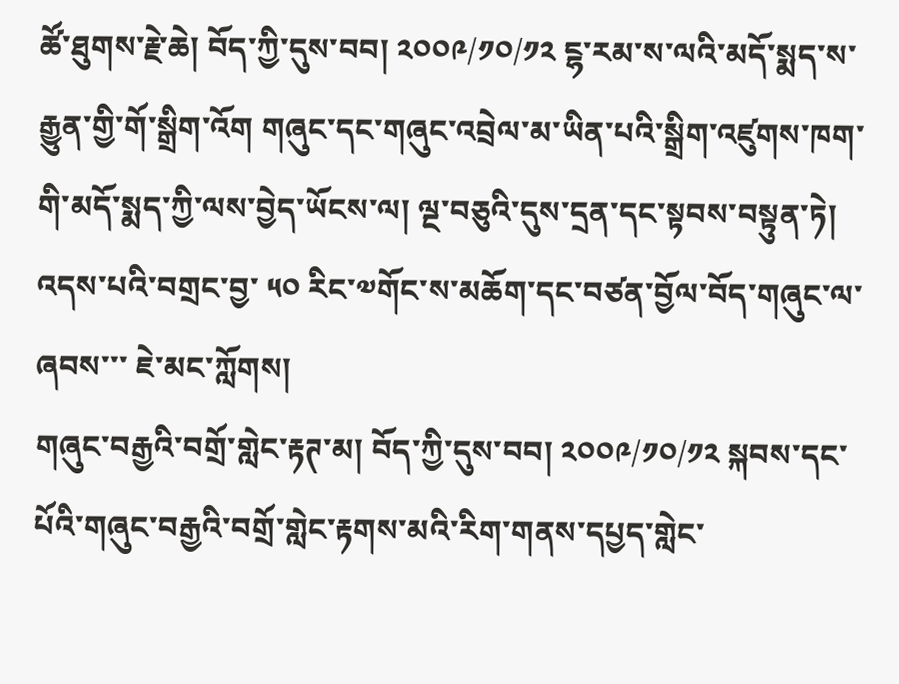ཚོ་ཐུགས་རྗེ་ཆེ། བོད་ཀྱི་དུས་བབ། ༢༠༠༩/༡༠/༡༢ ངྷ་རམ་ས་ལའི་མདོ་སྨད་ས་རྒྱུན་གྱི་གོ་སྒྲིག་འོག གཞུང་དང་གཞུང་འབྲེལ་མ་ཡིན་པའི་སྒྲིག་འཛུགས་ཁག་གི་མདོ་སྨད་ཀྱི་ལས་བྱེད་ཡོངས་ལ། ལྔ་བཅུའི་དུས་དྲན་དང་སྟབས་བསྟུན་ཏེ། འདས་པའི་བགྲང་བྱ་ ༥༠ རིང་༧གོང་ས་མཆོག་དང་བཙན་བྱོལ་བོད་གཞུང་ལ་ཞབས་་་ ཇེ་མང་ཀློགས།
གཞུང་བརྒྱའི་བགྲོ་གླེང་རྟཊ་མ། བོད་ཀྱི་དུས་བབ། ༢༠༠༩/༡༠/༡༢ སྐབས་དང་པོའི་གཞུང་བརྒྱའི་བགྲོ་གླེང་རྟགས་མའི་རིག་གནས་དཔྱད་གླེང་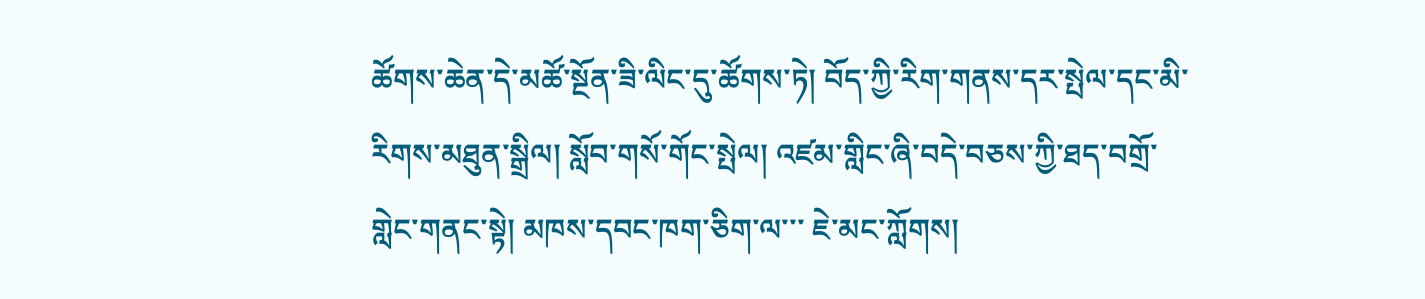ཚོགས་ཆེན་དེ་མཚོ་སྔོན་ཟི་ལིང་དུ་ཚོགས་ཏེ། བོད་ཀྱི་རིག་གནས་དར་སྤེལ་དང་མི་རིགས་མཐུན་སྒྲིལ། སློབ་གསོ་གོང་སྤེལ། འཛམ་གླིང་ཞི་བདེ་བཅས་ཀྱི་ཐད་བགྲོ་གླེང་གནང་སྟེ། མཁས་དབང་ཁག་ཅིག་ལ་་་ ཇེ་མང་ཀློགས།